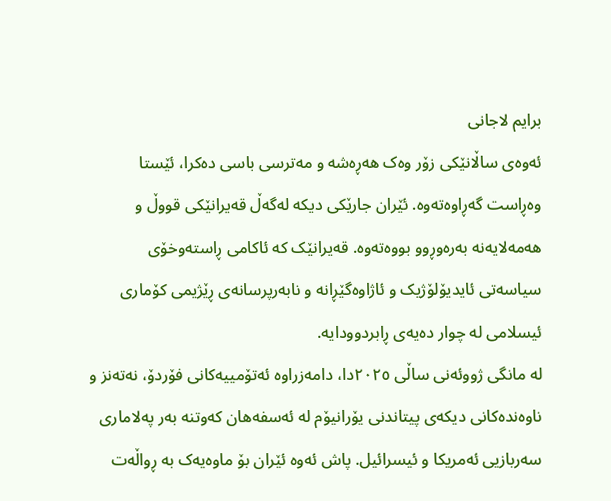برایم لاجانی
ئەوەی ساڵانێکی زۆر وەک هەڕەشە و مەترسی باسی دەکرا، ئێستا وەڕاست گەڕاوەتەوە. ئێران جارێکی دیکە لەگەڵ قەیرانێکی قووڵ و هەمەلایەنە بەرەوڕوو بووەتەوە. قەیرانێک کە ئاکامی ڕاستەوخۆی سیاسەتی ئایدیۆلۆژیک و ئاژاوەگێڕانە و نابەرپرسانەی ڕێژیمی کۆماری ئیسلامی لە چوار دەیەی ڕابردوودایە.
لە مانگی ژووئەنی ساڵی ٢٠٢٥دا، دامەزراوە ئەتۆمییەکانی فۆردۆ، نەتەنز و ناوەندەکانی دیکەی پیتاندنی یۆرانیۆم لە ئەسفەهان کەوتنە بەر پەلاماری سەربازیی ئەمریکا و ئیسرائیل. پاش ئەوە ئێران بۆ ماوەیەک بە ڕواڵەت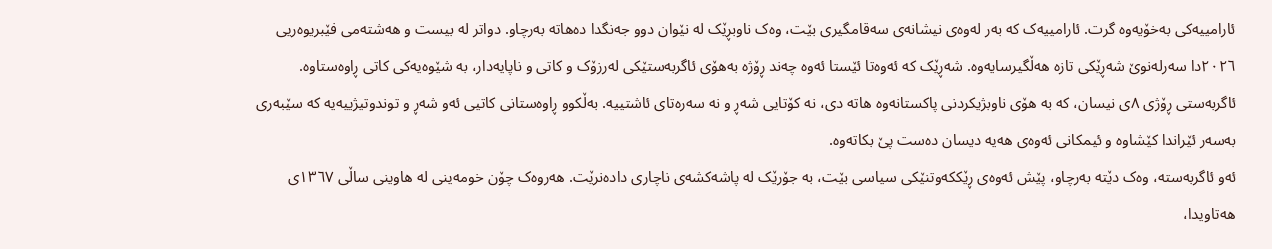ئارامییەکی بەخۆیەوە گرت. ئارامییەک کە بەر لەوەی نیشانەی سەقامگیری بێت، وەک ناوبڕێک لە نێوان دوو جەنگدا دەهاتە بەرچاو. دواتر لە بیست و هەشتەمی فێبریوەریی ٢٠٢٦دا سەرلەنوێ شەڕێکی تازە هەڵگیرسایەوە. شەڕێک کە ئەوەتا ئێستا ئەوە چەند ڕۆژە بەهۆی ئاگربەستێکی لەرزۆک و کاتی و ناپایەدار، بە شێوەیەکی کاتی ڕاوەستاوە. ئاگربەستی ڕۆژی ٨ی نیسان، کە بە هۆی ناوبژیکردنی پاکستانەوە هاتە دی، نە کۆتایی شەڕ و نە سەرەتای ئاشتییە. بەڵکوو ڕاوەستانی کاتیی ئەو شەڕ و توندوتیژییەیە کە سێبەری بەسەر ئێراندا کێشاوە و ئیمکانی ئەوەی هەیە دیسان دەست پێ بکاتەوە.
ئەو ئاگربەستە، وەک دێتە بەرچاو، پێش ئەوەی ڕێککەوتنێکی سیاسی بێت، بە جۆرێک لە پاشەکشەی ناچاری دادەنرێت. هەروەک چۆن خومەینی لە هاوینی ساڵی ١٣٦٧ی هەتاویدا،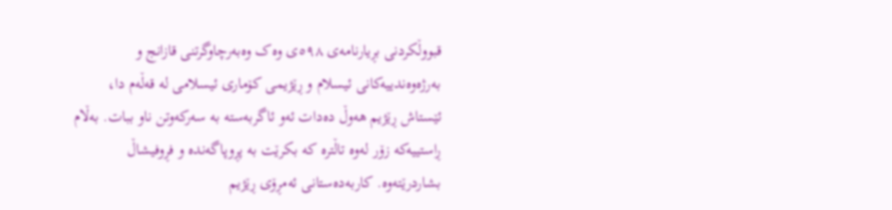قبووڵکردنی بڕیارنامەی ٥٩٨ی وەک وەبەرچاوگرتنی قازانج و بەرژەوەندییەکانی ئیسلام و ڕێژیمی کۆماری ئیسلامی لە قەڵەم دا، ئێستاش ڕێژیم هەوڵ دەدات ئەو ئاگربەستە بە سەرکەوتن ناو ببات. بەڵام ڕاستییەکە زۆر لەوە تاڵترە کە بکرێت بە پڕوپاگەندە و فڕوفیشاڵ بشاردرێتەوە. کاربەدەستانی ئەمڕۆی ڕێژیم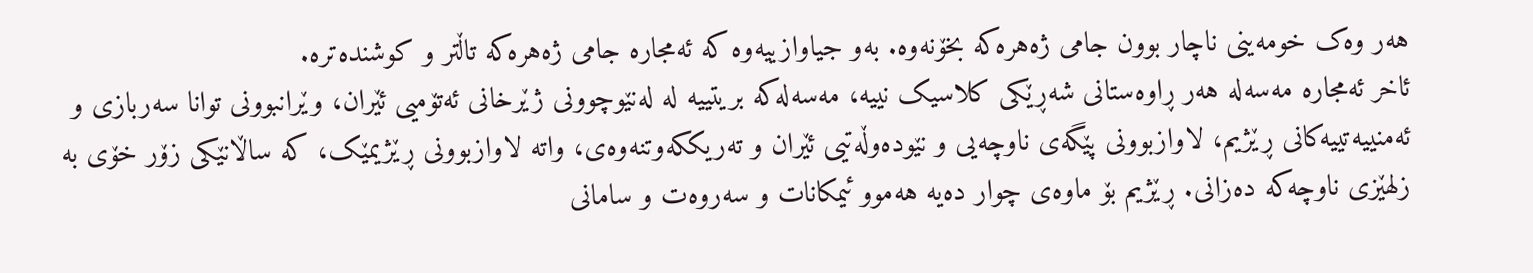هەر وەک خومەینی ناچار بوون جامی ژەهرەکە بخۆنەوە. بەو جیاوازییەوە کە ئەمجارە جامی ژەهرەکە تاڵتر و کوشندەترە.
ئاخر ئەمجارە مەسەلە هەر ڕاوەستانی شەڕێکی کلاسیک نییە، مەسەلەکە بریتییە لە لەنێوچوونی ژێرخانی ئەتۆمیی ئێران، وێرانبوونی توانا سەربازی و ئەمنییەتییەکانی ڕێژیم، لاوازبوونی پێگەی ناوچەیی و نێودەوڵەتیی ئێران و تەریککەوتنەوەی، واتە لاوازبوونی ڕێژیمێک، کە ساڵانێکی زۆر خۆی بە زلهێزی ناوچەکە دەزانی. ڕێژیم بۆ ماوەی چوار دەیە هەموو ئیمکانات و سەروەت و سامانی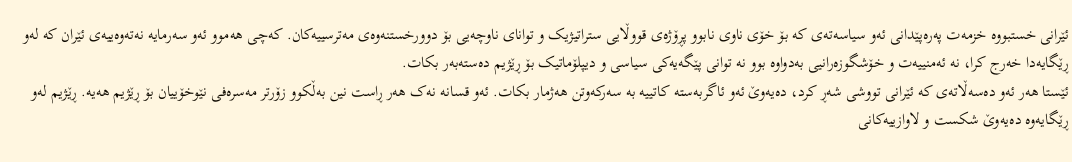ئێرانی خستبووە خزمەت پەرەپێدانی ئەو سیاسەتەی کە بۆ خۆی ناوی نابوو پڕۆژەی قووڵایی ستراتیژیک و توانای ناوچەیی بۆ دوورخستنەوەی مەترسییەکان. کەچی هەموو ئەو سەرمایە نەتەوەییەی ئێران کە لەو ڕێگایەدا خەرج کرا، نە ئەمنییەت و خۆشگوزەرانیی بەدواوە بوو نە توانی پێگەیەکی سیاسی و دیپلۆماتیک بۆ ڕێژیم دەستەبەر بکات.
ئێستا هەر ئەو دەسەڵاتەی کە ئێرانی تووشی شەڕ کرد، دەیەوێ ئەو ئاگربەستە کاتییە بە سەرکەوتن هەژمار بکات. ئەو قسانە نەک هەر ڕاست نین بەڵکوو زۆرتر مەسرەفی نێوخۆییان بۆ ڕێژیم هەیە. ڕێژیم لەو ڕێگایەوە دەیەوێ شکست و لاوازییەکانی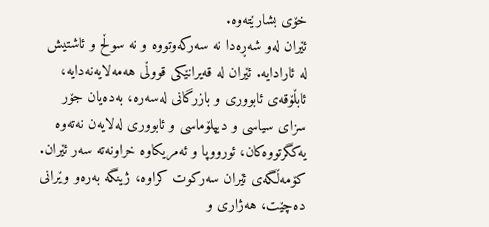خۆی بشارێتەوە.
ئێران لەو شەڕەدا نە سەرکەوتووە و نە سوڵح و ئاشتیش لە ئارادایە. ئێران لە قەیرانێکی قووڵی هەمەلایەنەدایە، ئابڵۆقەی ئابووری و بازرگانی لەسەرە، بەدەیان جۆر سزای سیاسی و دیپلۆماسی و ئابووری لەلایەن نەتەوە یەکگرتووەکان، ئورووپا و ئەمریکاوە خراونەتە سەر ئێران. کۆمەڵگەی ئێران سەرکوت کراوە، ژینگە بەرەو وێرانی دەچێت، هەژاری و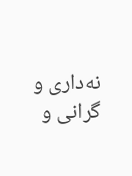نەداری و گرانی و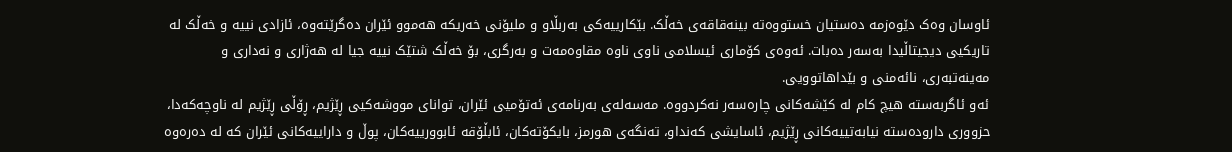ئاوسان وەک دێوەزمە دەستیان خستووەتە بینەقاقەی خەڵک. بێکارییەکی بەربڵاو و ملیۆنی خەریکە هەموو ئێران دەگرێتەوە، ئازادی نییە و خەڵک لە تاریکیی دیجیتاڵیدا بەسەر دەبات. ئەوەی کۆماری ئیسلامی ناوی ناوە مقاوەمەت و بەرگری، بۆ خەڵک شتێک نییە جیا لە هەژاری و نەداری و مەینەتبەری، نائەمنی و بێداهاتوویی.
ئەو ئاگربەستە هیچ کام لە کێشەکانی چارەسەر نەکردووە. مەسەلەی بەرنامەی ئەتۆمیی ئێران، توانای مووشەکیی ڕێژیم، ڕۆڵی ڕێژیم لە ناوچەکەدا، حزووری دارودەستە نیابەتییەکانی ڕێژیم، ئاسایشی کەنداو، تەنگەی هورمز، بایکۆتەکان، ئابڵۆقە ئابوورییەکان، پوڵ و داراییەکانی ئێران کە لە دەرەوە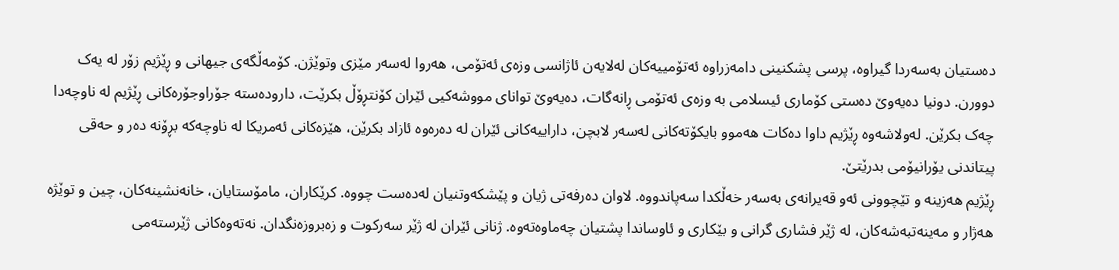دەستیان بەسەردا گیراوە، پرسی پشکنینی دامەزراوە ئەتۆمییەکان لەلایەن ئاژانسی وزەی ئەتۆمی، هەروا لەسەر مێزی وتوێژن. کۆمەڵگەی جیهانی و ڕێژیم زۆر لە یەک دوورن. دونیا دەیەوێ دەستی کۆماری ئیسلامی بە وزەی ئەتۆمی ڕانەگات، دەیەوێ توانای مووشەکیی ئێران کۆنتڕۆڵ بکرێت، دارودەستە جۆراوجۆرەکانی ڕێژیم لە ناوچەدا چەک بکرێن. لەولاشەوە ڕێژیم داوا دەکات هەموو بایکۆتەکانی لەسەر لابچن، داراییەکانی ئێران لە دەرەوە ئازاد بکرێن، هێزەکانی ئەمریکا لە ناوچەکە بڕۆنە دەر و حەقی پیتاندنی یۆرانیۆمی بدرێتێ.
ڕێژیم هەزینە و تێچوونی ئەو قەیرانەی بەسەر خەڵکدا سەپاندووە. لاوان دەرفەتی ژیان و پێشکەوتنیان لەدەست چووە. کرێکاران، مامۆستایان، خانەنشینەکان، چین و توێژە هەژار و مەینەتبەشەکان، لە ژێر فشاری گرانی و بێکاری و ئاوساندا پشتیان چەماوەتەوە. ژنانی ئێران لە ژێر سەرکوت و زەبروزەنگدان. نەتەوەکانی ژێرستەمی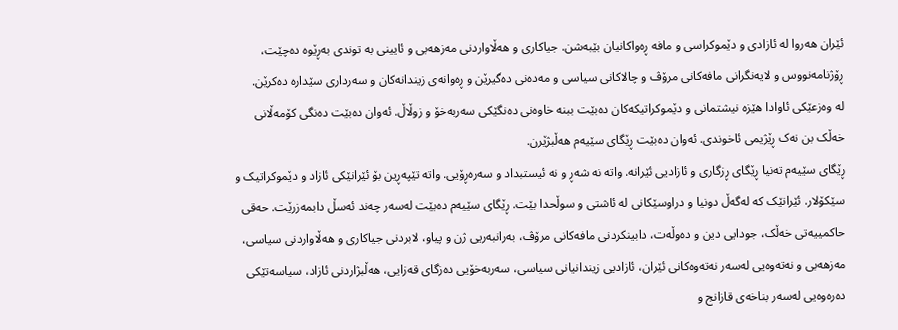ئێران هەروا لە ئازادی و دێموکراسی و مافە ڕەواکانیان بێبەشن. جیاکاری و هەڵاواردنی مەزهەبی و ئایینی بە توندی بەڕێوە دەچێت، ڕۆژنامەنووس و لایەنگرانی مافەکانی مرۆڤ و چالاکانی سیاسی و مەدەنی دەگیرێن و ڕەوانەی زیندانەکان و سەرداری سێدارە دەکرێن.
لە وەزعێکی ئاوادا هێزە نیشتمانی و دێموکراتیکەکان دەبێت ببنە خاوەنی دەنگێکی سەربەخۆ و زوڵاڵ. ئەوان دەبێت دەنگی کۆمەڵانی خەڵک بن نەک ڕێژیمی ئاخوندی. ئەوان دەبێت ڕێگای سێیەم هەڵبژێرن.
ڕێگای سێیەم تەنیا ڕێگای ڕزگاری و ئازادیی ئێرانە. واتە نە شەڕ و نە ئیستبداد و سەرەڕۆیی. واتە تێپەڕین بۆ ئێرانێکی ئازاد و دێموکراتیک و سێکۆلار. ئێرانێک کە لەگەڵ دونیا و دراوسێکانی لە ئاشتی و سوڵحدا بێت. ڕێگای سێیەم دەبێت لەسەر چەند ئەسڵ دابمەزرێت. حەقی حاکمییەتی خەڵک، جودایی دین و دەوڵەت، دابینکردنی مافەکانی مرۆڤ، بەرانبەریی ژن و پیاو، لابردنی جیاکاری و هەڵاواردنی سیاسی، مەزهەبی و نەتەوەیی لەسەر نەتەوەکانی ئێران، ئازادیی زیندانیانی سیاسی، سەربەخۆیی دەزگای قەزایی، هەڵبژاردنی ئازاد، سیاسەتێکی دەرەوەیی لەسەر بناخەی قازانج و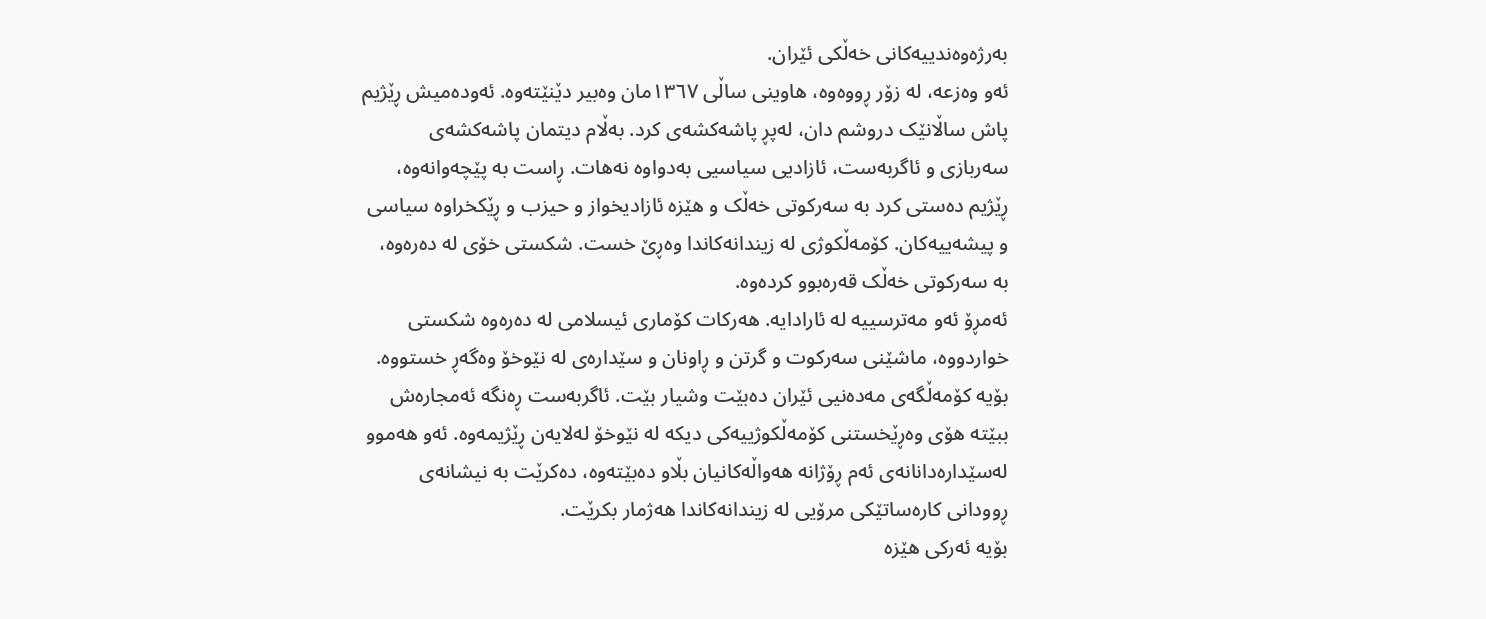بەرژەوەندییەکانی خەڵکی ئێران.
ئەو وەزعە، لە زۆر ڕووەوە، هاوینی ساڵی ١٣٦٧مان وەبیر دێنێتەوە. ئەودەمیش ڕێژیم پاش ساڵانێک دروشم دان، لەپڕ پاشەکشەی کرد. بەڵام دیتمان پاشەکشەی سەربازی و ئاگربەست، ئازادیی سیاسیی بەدواوە نەهات. ڕاست بە پێچەوانەوە، ڕێژیم دەستی کرد بە سەرکوتی خەڵک و هێزە ئازادیخواز و حیزب و ڕێکخراوە سیاسی و پیشەییەکان. کۆمەڵکوژی لە زیندانەکاندا وەڕێ خست. شکستی خۆی لە دەرەوە، بە سەرکوتی خەڵک قەرەبوو کردەوە.
ئەمڕۆ ئەو مەترسییە لە ئارادایە. هەرکات کۆماری ئیسلامی لە دەرەوە شکستی خواردووە، ماشێنی سەرکوت و گرتن و ڕاونان و سێدارەی لە نێوخۆ وەگەڕ خستووە. بۆیە کۆمەڵگەی مەدەنیی ئێران دەبێت وشیار بێت. ئاگربەست ڕەنگە ئەمجارەش ببێتە هۆی وەڕێخستنی کۆمەڵکوژییەکی دیکە لە نێوخۆ لەلایەن ڕێژیمەوە. ئەو هەموو لەسێدارەدانانەی ئەم ڕۆژانە هەواڵەکانیان بڵاو دەبێتەوە، دەکرێت بە نیشانەی ڕوودانی کارەساتێکی مرۆیی لە زیندانەکاندا هەژمار بکرێت.
بۆیە ئەرکی هێزە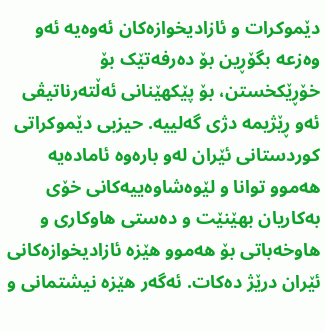دێموکرات و ئازادیخوازەکان ئەوەیە ئەو وەزعە بگۆڕین بۆ دەرفەتێک بۆ خۆڕێکخستن، بۆ پێکهێنانی ئەڵتەرناتیڤی ئەو ڕێژیمە دژی گەلییە. حیزبی دێموکراتی کوردستانی ئێران لەو بارەوە ئامادەیە هەموو توانا و لێوەشاوەییەکانی خۆی بەکاریان بهێنێت و دەستی هاوکاری و هاوخەباتی بۆ هەموو هێزە ئازادیخوازەکانی ئێران درێژ دەکات. ئەگەر هێزە نیشتمانی و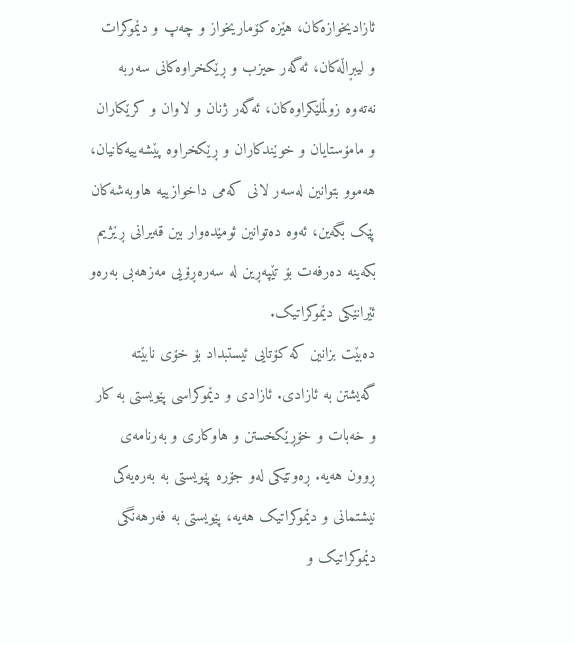ئازادیخوازەکان، هێزە کۆماریخواز و چەپ و دێموکرات و لیبڕاڵەکان، ئەگەر حیزب و ڕێکخراوەکانی سەربە نەتەوە زوڵملێکراوەکان، ئەگەر ژنان و لاوان و کرێکاران و مامۆستایان و خوێندکاران و ڕێکخراوە پێشەییەکانیان، هەموو بتوانین لەسەر لانی کەمی داخوازییە هاوبەشەکان پێک بگەین، ئەوە دەتوانین ئومێدەوار بین قەیرانی ڕێژیم بکەینە دەرفەت بۆ تێپەڕین لە سەرەڕۆیی مەزهەبی بەرەو ئێرانێکی دێموکراتیک.
دەبێت بزانین کە کۆتایی ئیستبداد بۆ خۆی نابێتە گەیشتن بە ئازادی. ئازادی و دێموکراسی پێویستی بە کار و خەبات و خۆڕێکخستن و هاوکاری و بەرنامەی ڕوون هەیە. ڕەوتێکی لەو جۆرە پێویستی بە بەرەیەکی نیشتمانی و دێموکراتیک هەیە، پێویستی بە فەرهەنگی دێموکراتیک و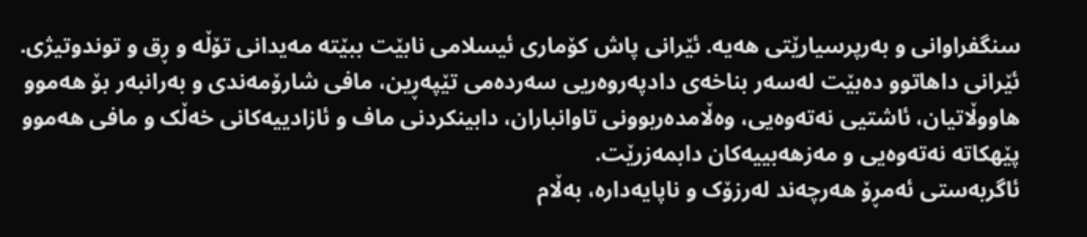سنگفراوانی و بەرپرسیارێتی هەیە. ئێرانی پاش کۆماری ئیسلامی نابێت ببێتە مەیدانی تۆڵە و ڕق و توندوتیژی. ئێرانی داهاتوو دەبێت لەسەر بناخەی دادپەروەریی سەردەمی تێپەڕین، مافی شارۆمەندی و بەرانبەر بۆ هەموو هاووڵاتیان، ئاشتیی نەتەوەیی، وەڵامدەربوونی تاوانباران، دابینکردنی ماف و ئازادییەکانی خەڵک و مافی هەموو پێهکاتە نەتەوەیی و مەزهەبییەکان دابمەزرێت.
ئاگربەستی ئەمڕۆ هەرچەند لەرزۆک و ناپایەدارە، بەڵام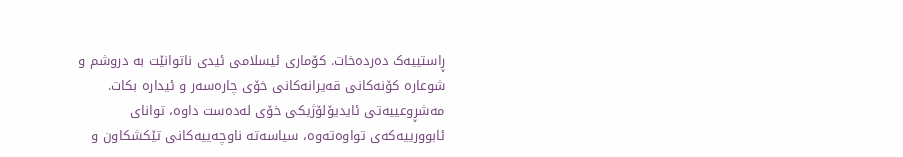ڕاستییەک دەردەخات. کۆماری ئیسلامی ئیدی ناتوانێت بە دروشم و شوعارە کۆنەکانی قەیرانەکانی خۆی چارەسەر و ئیدارە بکات. مەشڕوعییەتی ئایدیۆلۆژیکی خۆی لەدەست داوە، توانای ئابوورییەکەی تواوەتەوە، سیاسەتە ناوچەییەکانی تێکشکاون و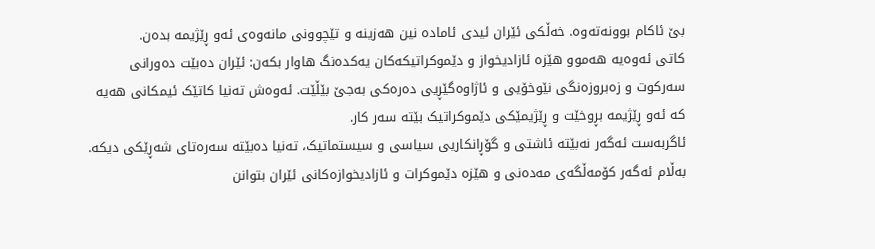بێ ئاکام بوونەتەوە. خەڵکی ئێران ئیدی ئامادە نین هەزینە و تێچوونی مانەوەی ئەو ڕێژیمە بدەن.
کاتی ئەوەیە هەموو هێزە ئازادیخواز و دێموکراتیکەکان یەکدەنگ هاوار بکەن: ئێران دەبێت دەورانی سەرکوت و زەبروزەنگی نێوخۆیی و ئاژاوەگێڕیی دەرەکی بەجێ بێڵێت. ئەوەش تەنیا کاتێک ئیمکانی هەیە کە ئەو ڕێژیمە بڕوخێت و ڕێژیمێکی دێموکراتیک بێتە سەر کار.
ئاگربەست ئەگەر نەبێتە ئاشتی و گۆڕانکاریی سیاسی و سیستماتیک، تەنیا دەبێتە سەرەتای شەڕێکی دیکە. بەڵام ئەگەر کۆمەڵگەی مەدەنی و هێزە دێموکرات و ئازادیخوازەکانی ئێران بتوانن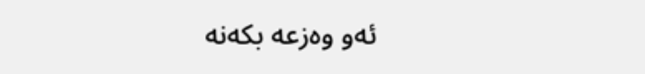ئەو وەزعە بکەنە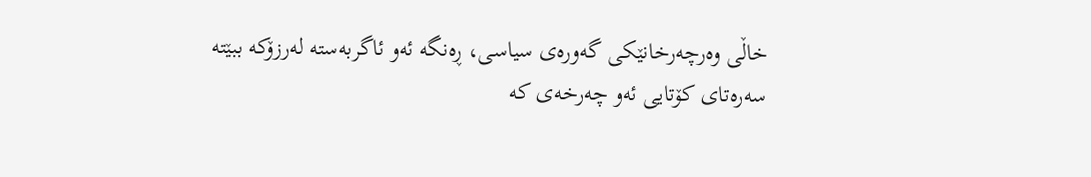خاڵی وەرچەرخانێکی گەورەی سیاسی، ڕەنگە ئەو ئاگربەستە لەرزۆکە ببێتە سەرەتای کۆتایی ئەو چەرخەی کە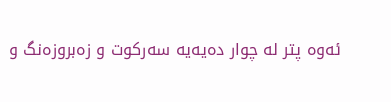ئەوە پتر لە چوار دەیەیە سەرکوت و زەبروزەنگ و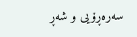سەرەڕۆیی و شەڕ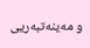و مەینەتبەریی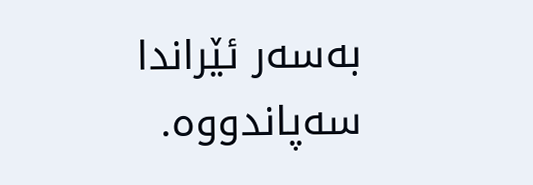بەسەر ئێراندا سەپاندووە.